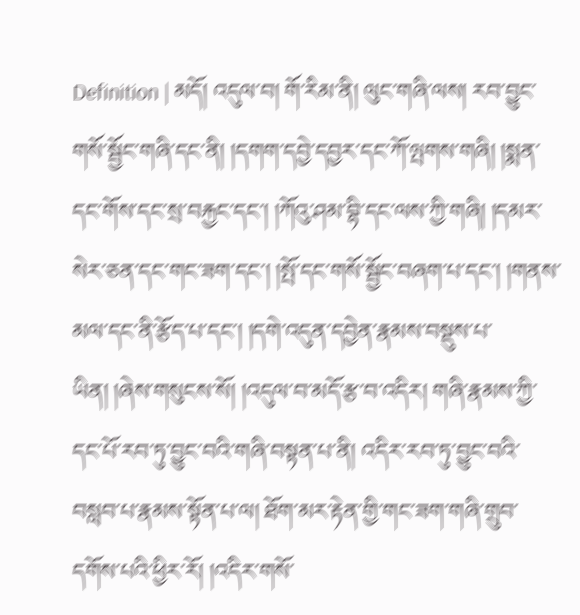Definition | མདོ། འདུལ་བ། གོ་རིམ་ནི། ལུང་གཞི་ལས། རབ་བྱུང་གསོ་སྦྱོང་གཞི་དང་ནི། །དགག་དབྱེ་དབྱར་དང་ཀོ་ལྤགས་གཞི། །སྨན་དང་གོས་དང་སྲ་བརྐྱང་དང་། །ཀོའུ་ཤམ་བྷི་དང་ལས་ཀྱི་གཞི། །དམར་སེར་ཅན་དང་གང་ཟག་དང་། །སྤོ་དང་གསོ་སྦྱོང་བཞག་པ་དང་། །གནས་མལ་དང་ནི་རྩོད་པ་དང་། །དགེ་འདུན་དབྱེན་རྣམས་བསྡུས་པ་ཡིན། །ཞེས་གསུངས་སོ། །འདུལ་བ་མདོ་རྩ་བ་འདིར། གཞི་རྣམས་ཀྱི་དང་པོ་རབ་ཏུ་བྱུང་བའི་གཞི་བསྟན་པ་ནི། འདིར་རབ་ཏུ་བྱུང་བའི་བསླབ་པ་རྣམས་སྟོན་པ་ལ། ཐོག་མར་རྟེན་གྱི་གང་ཟག་གཞི་གྲུབ་དགོས་པའི་ཕྱིར་རོ། །འདིར་གསོ་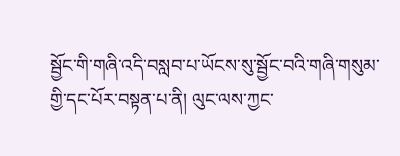སྦྱོང་གི་གཞི་འདི་བསླབ་པ་ཡོངས་སུ་སྦྱོང་བའི་གཞི་གསུམ་གྱི་དང་པོར་བསྟན་པ་ནི། ལུང་ལས་ཀྱང་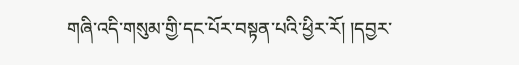གཞི་འདི་གསུམ་གྱི་དང་པོར་བསྟན་པའི་ཕྱིར་རོ། །དབྱར་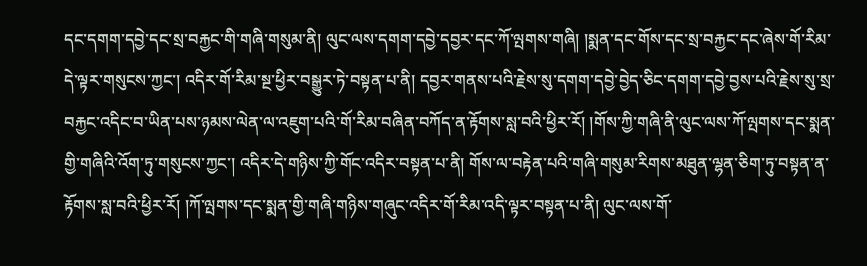དང་དགག་དབྱེ་དང་སྲ་བརྐྱང་གི་གཞི་གསུམ་ནི། ལུང་ལས་དགག་དབྱེ་དབྱར་དང་ཀོ་ལྤགས་གཞི། །སྨན་དང་གོས་དང་སྲ་བརྐྱང་དང་ཞེས་གོ་རིམ་དེ་ལྟར་གསུངས་ཀྱང་། འདིར་གོ་རིམ་སྔ་ཕྱིར་བསྒྱུར་ཏེ་བསྟན་པ་ནི། དབྱར་གནས་པའི་རྗེས་སུ་དགག་དབྱེ་བྱེད་ཅིང་དགག་དབྱེ་བྱས་པའི་རྗེས་སུ་སྲ་བརྐྱང་འདིང་བ་ཡིན་པས་ཉམས་ལེན་ལ་འཇུག་པའི་གོ་རིམ་བཞིན་བཀོད་ན་རྟོགས་སླ་བའི་ཕྱིར་རོ། །གོས་ཀྱི་གཞི་ནི་ལུང་ལས་ཀོ་ལྤགས་དང་སྨན་གྱི་གཞིའི་འོག་ཏུ་གསུངས་ཀྱང་། འདིར་དེ་གཉིས་ཀྱི་གོང་འདིར་བསྟན་པ་ནི། གོས་ལ་བརྟེན་པའི་གཞི་གསུམ་རིགས་མཐུན་ལྷན་ཅིག་ཏུ་བསྟན་ན་རྟོགས་སླ་བའི་ཕྱིར་རོ། །ཀོ་ལྤགས་དང་སྨན་གྱི་གཞི་གཉིས་གཞུང་འདིར་གོ་རིམ་འདི་ལྟར་བསྟན་པ་ནི། ལུང་ལས་གོ་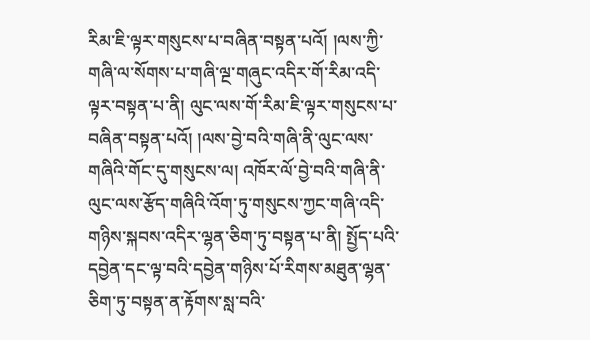རིམ་ཇི་ལྟར་གསུངས་པ་བཞིན་བསྟན་པའོ། །ལས་ཀྱི་གཞི་ལ་སོགས་པ་གཞི་ལྔ་གཞུང་འདིར་གོ་རིམ་འདི་ལྟར་བསྟན་པ་ནི། ལུང་ལས་གོ་རིམ་ཇི་ལྟར་གསུངས་པ་བཞིན་བསྟན་པའོ། །ལས་བྱེ་བའི་གཞི་ནི་ལུང་ལས་གཞིའི་གོང་དུ་གསུངས་ལ། འཁོར་ལོ་བྱེ་བའི་གཞི་ནི་ལུང་ལས་རྩོད་གཞིའི་འོག་ཏུ་གསུངས་ཀྱང་གཞི་འདི་གཉིས་སྐབས་འདིར་ལྷན་ཅིག་ཏུ་བསྟན་པ་ནི། སྤྱོད་པའི་དབྱེན་དང་ལྟ་བའི་དབྱེན་གཉིས་པོ་རིགས་མཐུན་ལྷན་ཅིག་ཏུ་བསྟན་ན་རྟོགས་སླ་བའི་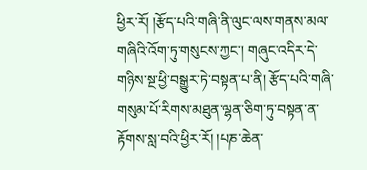ཕྱིར་རོ། །རྩོད་པའི་གཞི་ནི་ལུང་ལས་གནས་མལ་གཞིའི་འོག་ཏུ་གསུངས་ཀྱང་། གཞུང་འདིར་དེ་གཉིས་སྔ་ཕྱི་བསྒྱུར་ཏེ་བསྟན་པ་ནི། རྩོད་པའི་གཞི་གསུམ་པོ་རིགས་མཐུན་ལྷན་ཅིག་ཏུ་བསྟན་ན་རྟོགས་སླ་བའི་ཕྱིར་རོ། །པཎ་ཆེན་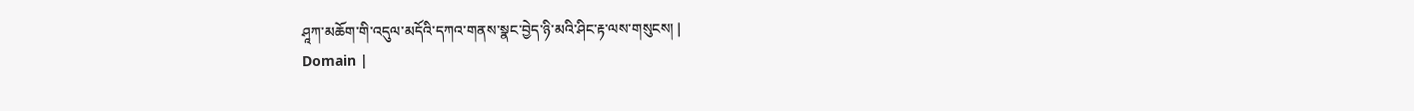ཤཱཀ་མཆོག་གི་འདུལ་མདོའི་དཀའ་གནས་སྣང་བྱེད་ཉི་མའི་ཤིང་རྟ་ལས་གསུངས། |
Domain |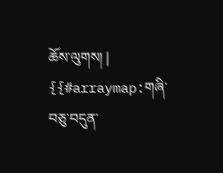ཆོས་ལུགས། |
{{#arraymap:གཞི་བཅུ་བདུན་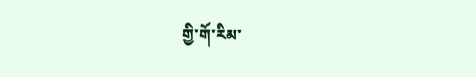གྱི་གོ་རིམ་